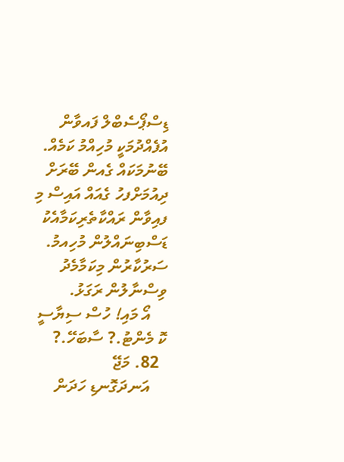ޑިސްޕޯސެބްލް ފައވާން އުފެއްދުމަކީ މުހިއްމު ކަމެއް. ބޭނުމަކައް ގެއން ބޭރަށް ދިއުމަށްފހު ގެއައް އައިސް މި ފއިވާން ރައްކާތެރިކަމާއެކު ޑަސްބިނައްލުން މުހިއމު. ސަރުކާރުން މިކަމާމެދު ވިސްނާލުން ރަގަޅު.
    އޯ މައި! ހުސް ސިޔާސީ ކޮ މެންޓު.? ސާބަހޭ.?
  82. މަޖޭ
    އަނދަގޮނޑި ހަދަން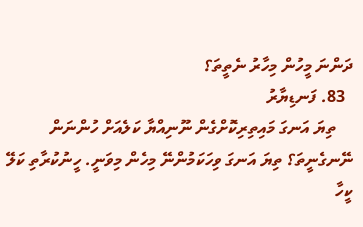ދަންނަ މީހުން މިހާރު ނެތީތަ؟
  83. ފަނޑިޔާރު
    ތިޔަ އަނގަ މައިތިރިކޮށްގެން ނޫނިއްޔާ ކަލެއަށް ހުންނަން ނޭނގެނީތަ؟ ތިޔަ އަނގަ ވިހަކަމުންނޭ މިހެން މިވަނީ. ހީނުކުރާތި ކަލޭ ކީހާ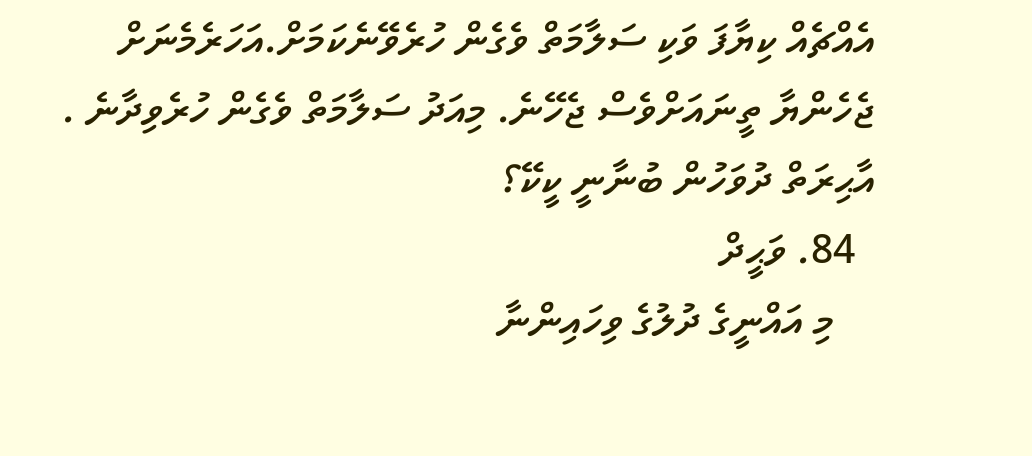އެއްޗެއް ކިޔާފަ ވަކި ސަލާމަތް ވެގެން ހުރެވޭނެކަމަށް.އަހަރެމެނަށް ޖެހެންޔާ ތީނައަށްވެސް ޖެހޭނެ. މިއަދު ސަލާމަތް ވެގެން ހުރެވިދާނެ . އާޙިރަތް ދުވަހުން ބުނާނީ ކީކޭ؟
  84. ވަޙީދް
    މި އައްނީގެ ދުލުގެ ވިހައިންނާ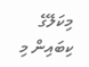މިކަލޭގެ ކިބައިން މި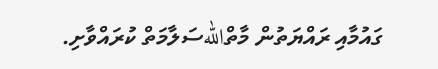ގައުމާއި ރައްޔަތުން މާތްاللهސަލާމަތް ކުރައްވާށި.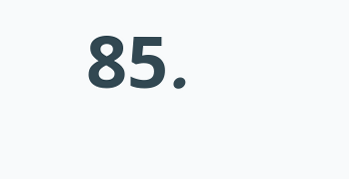85.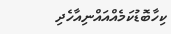ކިހާބޮޑުކަމެއްއައްނިއާހެދި